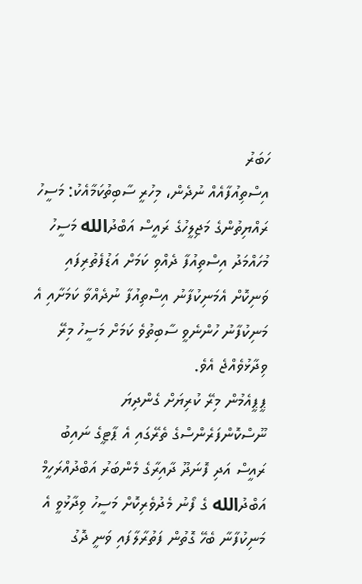ހަބަރު
އިސްތިއުފާއެއް ނުދެން، މިހުރީ ސާބިތުކަމާއެކު: މަސީހު
ރައްޔިތުންގެ މަޖިލީހުގެ ރައީސް އަބްދުالله މަސީހު މުހައްމަދު އިސްތިއުފާ ދެއްވި ކަމަށް އަޑުފެތުރިފައި ވަނިކޮށް އެމަނިކުފާނު އިސްތިއުފާ ނުދެއްވާ ކަމަށާއި އެ މަނިކުފާނު ހުންނެވީ ސާބިތުވެ ކަމަށް މަސީހު މިރޭ ވިދާޅުވެއްޖެ އެވެ.
ޕީޕީއެމުން މިރޭ ކުރިޔަށް ގެންދިޔަ ނޫސްކޮންފަރެންސްގެ ތެރޭގައި އެ ޕާޓީގެ ނައިބު ރައީސް އަދި ފޮނަދޫ ދާއިރާގެ މެންބަރު އަބްދުއްރަހީމް އަބްދުالله ގެ ފޯނު މެދުވެރިކޮށް މަސީހު ވިދާޅުވީ އެ މަނިކުފާނާ ބެހޭ ގޮތުން ފަތުރާލާފައި ވަނީ ދޮގު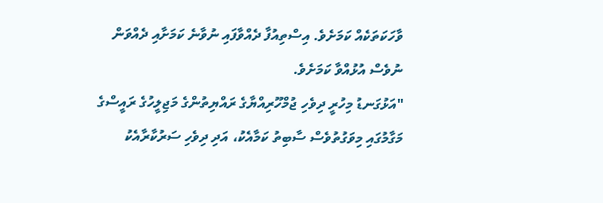ވާހަކަތަކެއް ކަމަށެވެ. އިސްތިއުފާ ދެއްވާފައި ނުވާނެ ކަމަށާއި ދެއްވަން ނުވެސް އުޅުއްވާ ކަމަށެވެ.
"އަޅުގަނޑު މިހުރީ ދިވެހި ޖުމްހޫރިއްޔާގެ ރައްޔިތުންގެ މަޖިލީހުގެ ރައީސްގެ މަގާމުގައި މިވަގުތުވެސް ސާބިތު ކަމާއެކު، އަދި ދިވެހި ސަރުކާރާއެކު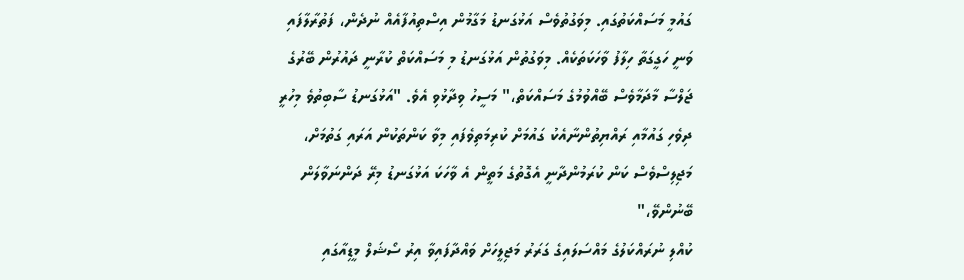ގައުމީ މަސައްކަތުގައި. މިވަގުތުވެސް އަޅުގަނޑު މަގާމުން އިސްތިއުފާއެއް ނުދެން، ފަތުރާލާފައި ވަނީ ހަގީގަތާ ހިލާފު ވާހަކަތަކެއް. މިވަގުތުން އަޅުގަނޑު މި މަސައްކަތް ކުރާނީ ދައުރުން ބޭރުގެ ޖަލްސާ މާދަމާވެސް ބޭއްވުމުގެ މަސައްކަތް،" މަސީހު ވިދާޅުވި އެވެ. "އަޅުގަނޑު ސާބިތުވެ މިހުރީ ދިވެހި ގައުމާއި ރައްޔިތުންނާއެކު ގައުމަށް ކުރިމަތިވެފައި މިވާ ކަންތަކުން އަރައި ގަތުމަށް، މަޖިލިސްވެސް ކަން ކުރަމުންދާނީ އެގޮތުގެ މަތީން އެ ވާހަކަ އަޅުގަނޑު މިރޭ ދަންނަވާލަން ބޭނުންވޭ،"
ކުއްލި ނުރައްކަލުގެ މައްސަލައިގެ ގަރަރު މަޖިލީހަށް ވައްދާފައިވާ އިރު ސޯޝަލް މީޑިއާގައި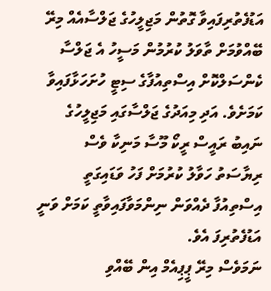އަޑުފެތުރިފައިވާ ގޮތުން މަޖިލީހުގެ ޖަލްސާއެއް މިރޭ ބޭއްވުމަށް ތާވަލު ކުރުމުން މަސީހު އެ ޖަލްސާ ކެންސަލްކޮށް އިސްތިއުފާގެ ސިޓީ ހުށަހަޅާފައިވާ ކަމަށެވެ. އަދި މިއަދުގެ ޖަލްސާގައި މަޖިލީހުގެ ނައިބު ރައީސް ރީކޯ މޫސާ މަނިކާ ވެސް ރިޔާސަތު ހަވާލު ކުރުމަށް ފަހު ވަޑައިގަތީ އިސްތިއުފާ ދެއްވަން ނިންމަވާފައިވާތީ ކަމަށް ވަނީ އަޑުފެތުރިފަ އެވެ.
ނަމަވެސް މިރޭ ޕީޕިއެމް އިން ބޭއްވި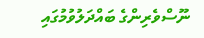ނޫސްވެރިންގެ ބައްދަލުވުމުގައި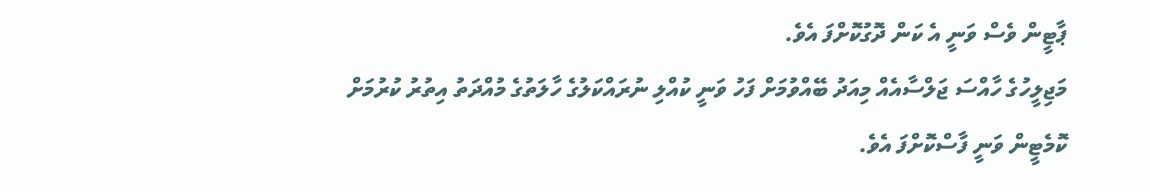ޕާޓީން ވެސް ވަނީ އެ ކަން ދޮގުކޮށްފަ އެވެ.
މަޖިލީހުގެ ހާއްސަ ޖަލްސާއެއް މިއަދު ބޭއްވުމަށް ފަހު ވަނީ ކުއްލި ނުރައްކަލުގެ ހާލަތުގެ މުއްދަތު އިތުރު ކުރުމަށް ކޮމެޓީން ވަނީ ފާސްކޮށްފަ އެވެ.